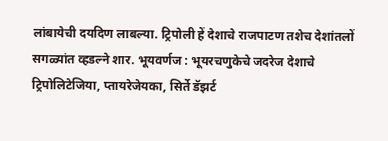लांबायेची दयदिण लाबल्या. ट्रिपोली हें देशाचे राजपाटण तशेच देशांतलों सगळ्यांत व्हडल्ने शार. भूयवर्णज : भूयरचणुकेचे जदरेज देशाचे ट्रिपोलिटेजिया, प्तायरेजेयका, सिर्ते डॅझर्ट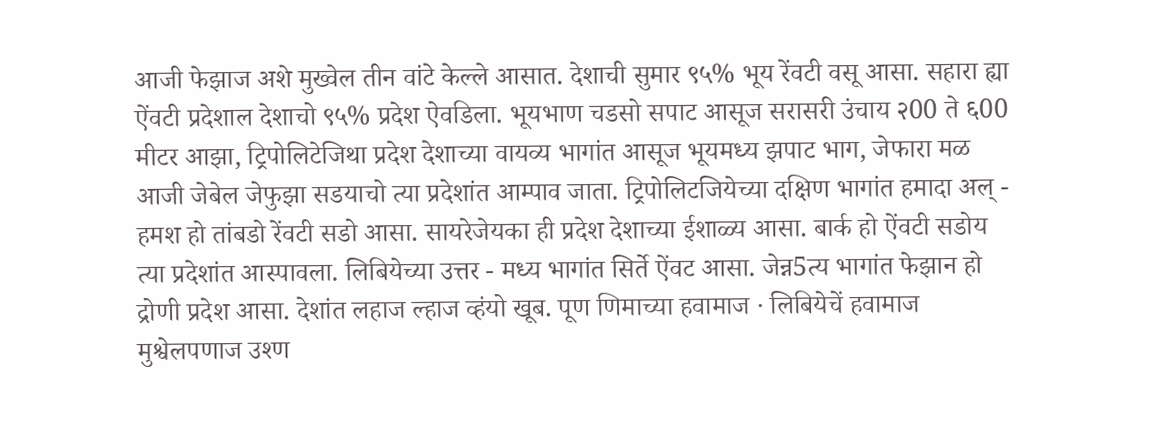आजी फेझाज अशे मुख्वेल तीन वांटे केल्ले आसात. देशाची सुमार ९५% भूय रेंवटी वसू आसा. सहारा ह्या ऐंवटी प्रदेशाल देशाचो ९५% प्रदेश ऐवडिला. भूयभाण चडसो सपाट आसूज सरासरी उंचाय २00 ते ६00 मीटर आझा, ट्रिपोलिटेजिथा प्रदेश देशाच्या वायव्य भागांत आसूज भूयमध्य झपाट भाग, जेफारा मळ आजी जेबेल जेफुझा सडयाचो त्या प्रदेशांत आम्पाव जाता. ट्रिपोलिटजियेच्या दक्षिण भागांत हमादा अल् - हमश हो तांबडो रेंवटी सडो आसा. सायरेजेयका ही प्रदेश देशाच्या ईशाळ्य आसा. बार्क हो ऐंवटी सडोय त्या प्रदेशांत आस्पावला. लिबियेच्या उत्तर - मध्य भागांत सिर्ते ऐंवट आसा. जेन्न5त्य भागांत फेझान हो द्रोणी प्रदेश आसा. देशांत लहाज ल्हाज व्हंयो खूब. पूण णिमाच्या हवामाज · लिबियेचें हवामाज मुश्वेलपणाज उश्ण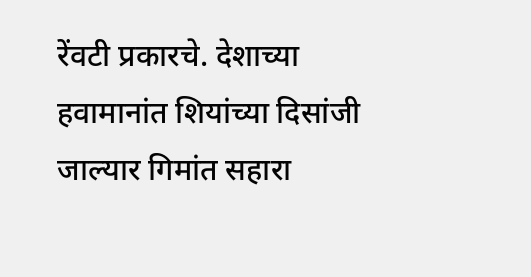रेंवटी प्रकारचे. देशाच्या हवामानांत शियांच्या दिसांजी जाल्यार गिमांत सहारा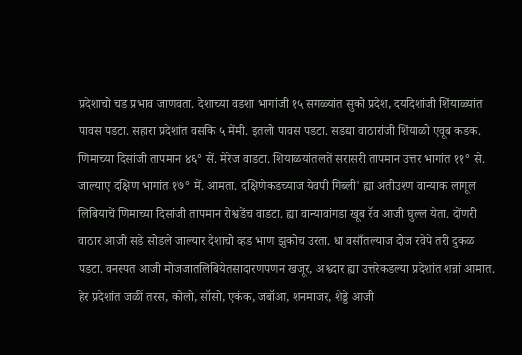प्रदेशाचो चड प्रभाव जाणवता. देशाच्या वडशा भागांजी १५ सगळ्यांत सुको प्रदेश, दर्यादेशांजी शिंयाळ्यांत पावस पडटा. सहारा प्रदेशांत वसकि ५ मेंमी. इतलो पावस पडटा. सडद्या वाठारांजी शिंयाळो एवूब कडक. णिमाच्या दिसांजी तापमान ४६° सें. मेरेज वाडटा. शियाळयांतलतें सरासरी तापमान उत्तर भागांत ११° से. जाल्याए दक्षिण भागांत १७° में. आमता. दक्षिणेकडच्याज येवपी गिब्ली' ह्या अतीउश्ण वान्याक लागूल लिबियाचें णिमाच्या दिसांजी तापमान रोश्वडेंच वाडटा. ह्या वान्यावांगडा खूब रॅव आजी घुल्ल येता. दोंणरी वाठार आजी सडे सोडले जाल्यार देशाचो व्हड भाण झुकोच उरता. धा वसाँतल्याज दोज रवेपे तरी दुकळ पडटा. वनस्पत आजी मोजजातलिबियेतसादारणपणन खजूर, अश्व्दार ह्या उत्तरेकडल्या प्रदेशांत शन्नां आमात. हेर प्रदेशांत जळीं तरस, कोलो, सॉसो, एकंक, जबॉआ, शनमाजर, शेड्डे आजी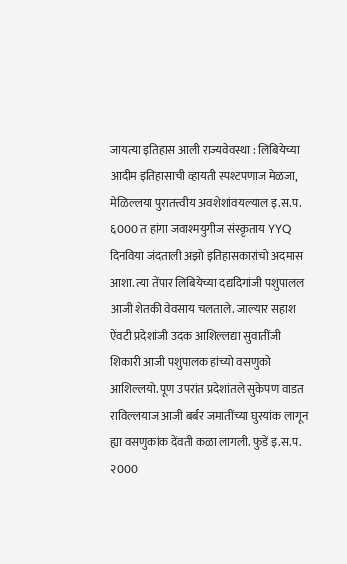जायत्या इतिहास आली राज्यवेवस्था : लिबियेच्या आदीम इतिहासाची व्हायती स्पश्टपणाज मेळजा, मेळिल्लया पुरातत्त्वीय अवशेशांवयल्याल इ.स.प. ६000 त हांगा जवाश्मयुगीज संस्कृताय YYQ दिनविया जंदताली अझो इतिहासकारांचो अदमास आशा. त्या तेंपार लिबियेच्या दद्यदिगांजी पशुपालल आजी शेतकी वेवसाय चलताले. जाल्यार सहाश ऐंवटी प्रदेशांजी उदक आशिल्लद्या सुवातींजी शिकारी आजी पशुपालक हांच्यो वसणुको आशिल्लयो. पूण उपरांत प्रदेशांतले सुकेपण वाडत राविल्लयाज आजी बर्बर जमातींच्या घुरयांक लागून ह्या वसणुकांक देंवती कळा लागली. फुडें इ.स.प. २000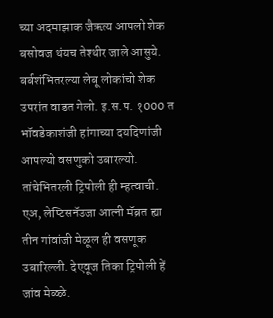च्या अदमाझाक जैऋत्य आपलो शेक बसोवज थंयच तेश्थीर जाले आसुये. बर्बशंभितरल्या लेबू लोकांचो शेक उपरांत वाडत गेलो. इ.स.प. १000 त भॉवडेकाशंजी हांगाच्या दयदिणांजी आपल्यो वसणुको उबारल्यो. तांचेभितरली ट्रिपोली ही म्हत्वाची. एअ, लेप्टिसनॅउजा आत्नी मॅब्रत ह्या तीन गांवांजी मेळूल ही वसणूक उबारिल्ली. देएवूज तिका ट्रिपोली हें जांव मेळ्ळे.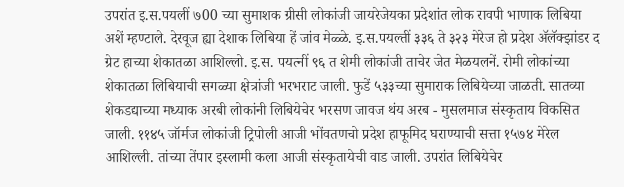उपरांत इ.स.पयलीं ७00 च्या सुमाशक ग्रीसी लोकांजी जायरेजेयका प्रदेशांत लोक रावपी भाणाक लिबिया अशें म्हण्टाले. देरवूज ह्या देशाक लिबिया हें जांव मेळ्ळे. इ.स.पयल्तीं ३३६ ते ३२३ मेरेज हो प्रदेश ॲलॅक्झांडर द ग्रेट हाच्या शेकातळा आशिल्लो. इ.स. पयत्नीं ९६ त शेमी लोकांजी ताचेर जेत मेळयलनें. रोमी लोकांच्या शेकातळा लिबियाची सगळ्या क्षेत्रांजी भरभराट जाली. फुडें ५३३च्या सुमाराक लिबियेच्या जाळती. सातव्या शेकडद्याच्या मध्याक अरबी लोकांनी लिबियेचेर भरसण जावज थंय अरब - मुसलमाज संस्कृताय विकसित जाली. ११४५ जॉर्मज लोकांजी ट्रिपोली आजी भोंवतणचो प्रदेश हाफूमिद घराण्याची सत्ता १५७४ मेरेल आशिल्ली. तांच्या तेंपार इस्लामी कला आजी संस्कृतायेची वाड जाली. उपरांत लिबियेचेर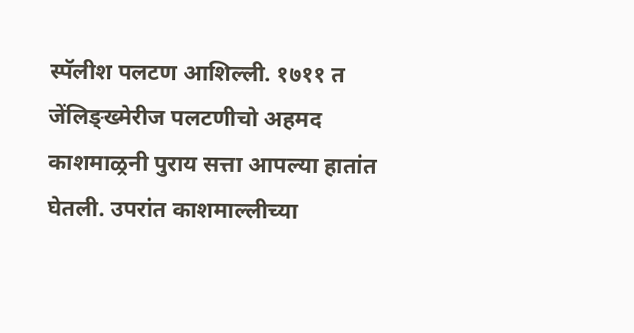स्पॅलीश पलटण आशिल्ली. १७११ त जेंलिङ्ख्मेरीज पलटणीचो अहमद काशमाळ्रनी पुराय सत्ता आपल्या हातांत घेतली. उपरांत काशमाल्लीच्या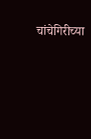चांचेगिरीच्या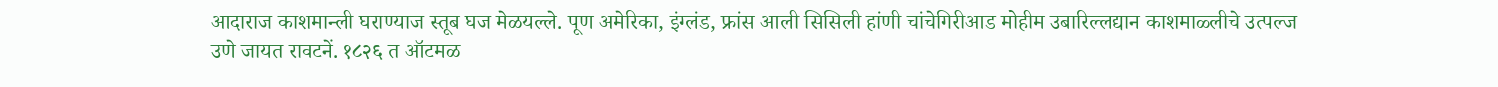आदाराज काशमान्ली घराण्याज स्तूब घज मेळयल्ले. पूण अमेरिका, इंग्लंड, फ्रांस आली सिसिली हांणी चांचेगिरीआड मोहीम उबारिल्लद्यान काशमाळ्लीचे उत्पल्ज उणे जायत रावटनें. १८२६ त ऑटमळ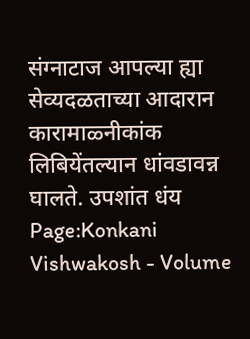संग्नाटाज आपल्या ह्या सेव्यदळताच्या आदारान कारामाळ्नीकांक लिबियेंतल्यान धांवडावन्न घालते. उपशांत धंय
Page:Konkani Vishwakosh - Volume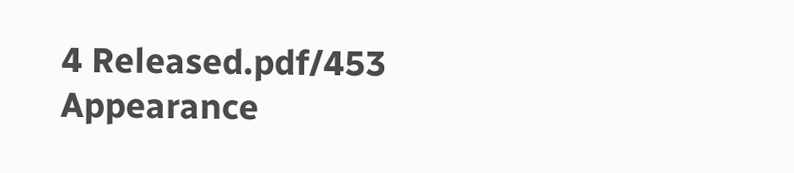4 Released.pdf/453
Appearance